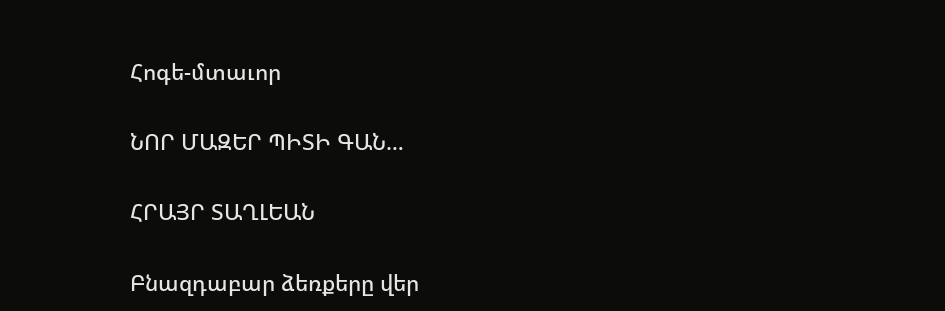Հոգե-մտաւոր

ՆՈՐ ՄԱԶԵՐ ՊԻՏԻ ԳԱՆ…

ՀՐԱՅՐ ՏԱՂԼԵԱՆ

Բնազդաբար ձեռքերը վեր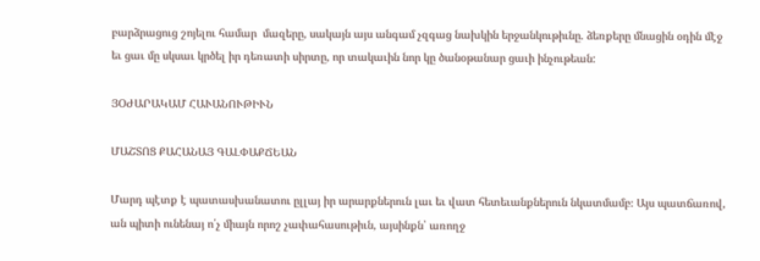բարձրացուց շոյելու համար  մազերը, սակայն այս անգամ չզգաց նախկին երջանկութիւնը. ձեռքերը մնացին օդին մէջ եւ ցաւ մը սկսաւ կրծել իր դեռատի սիրտը, որ տակաւին նոր կը ծանօթանար ցաւի ինչութեան:

ՅՕԺԱՐԱԿԱՄ ՀԱՒԱՆՈՒԹԻՒՆ

ՄԱՇՏՈՑ ՔԱՀԱՆԱՅ ԳԱԼՓԱՔՃԵԱՆ

Մարդ պէտք է պատասխանատու ըլլայ իր արարքներուն լաւ եւ վատ հետեւանքներուն նկատմամբ։ Այս պատճառով, ան պիտի ունենայ ո՛չ միայն որոշ չափահասութիւն, այսինքն՝ առողջ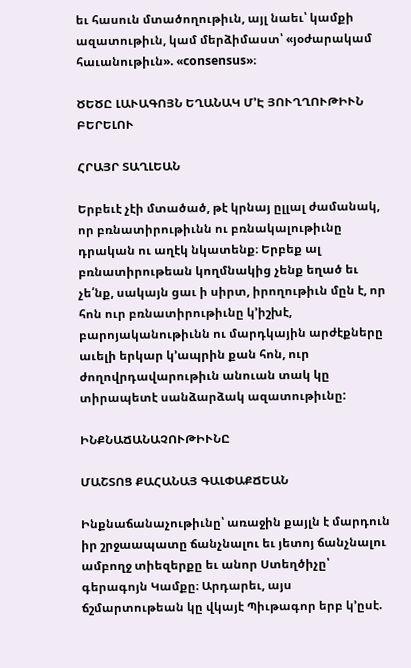եւ հասուն մտածողութիւն, այլ նաեւ՝ կամքի ազատութիւն, կամ մերձիմաստ՝ «յօժարակամ հաւանութիւն». «consensus»։

ԾԵԾԸ ԼԱՒԱԳՈՅՆ ԵՂԱՆԱԿ Մ՚Է ՅՈՒՂՂՈՒԹԻՒՆ ԲԵՐԵԼՈՒ

ՀՐԱՅՐ ՏԱՂԼԵԱՆ

Երբեւէ չէի մտածած, թէ կրնայ ըլլալ ժամանակ, որ բռնատիրութիւնն ու բռնակալութիւնը դրական ու աղէկ նկատենք։ Երբեք ալ բռնատիրութեան կողմնակից չենք եղած եւ չե՛նք, սակայն ցաւ ի սիրտ, իրողութիւն մըն է, որ հոն ուր բռնատիրութիւնը կ՚իշխէ, բարոյականութիւնն ու մարդկային արժէքները աւելի երկար կ՚ապրին քան հոն, ուր ժողովրդավարութիւն անուան տակ կը տիրապետէ սանձարձակ ազատութիւնը:

ԻՆՔՆԱՃԱՆԱՉՈՒԹԻՒՆԸ

ՄԱՇՏՈՑ ՔԱՀԱՆԱՅ ԳԱԼՓԱՔՃԵԱՆ

Ինքնաճանաչութիւնը՝ առաջին քայլն է մարդուն իր շրջաապատը ճանչնալու եւ յետոյ ճանչնալու ամբողջ տիեզերքը եւ անոր Ստեղծիչը՝ գերագոյն Կամքը։ Արդարեւ, այս ճշմարտութեան կը վկայէ Պիւթագոր երբ կ՚ըսէ.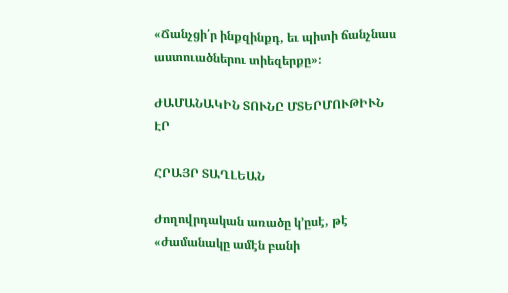«Ճանչցի՛ր ինքզինքդ, եւ պիտի ճանչնաս աստուածներու տիեզերքը»։

ԺԱՄԱՆԱԿԻՆ ՏՈՒՆԸ ՄՏԵՐՄՈՒԹԻՒՆ ԷՐ

ՀՐԱՅՐ ՏԱՂԼԵԱՆ

Ժողովրդական առածը կ՚ըսէ, թէ «ժամանակը ամէն բանի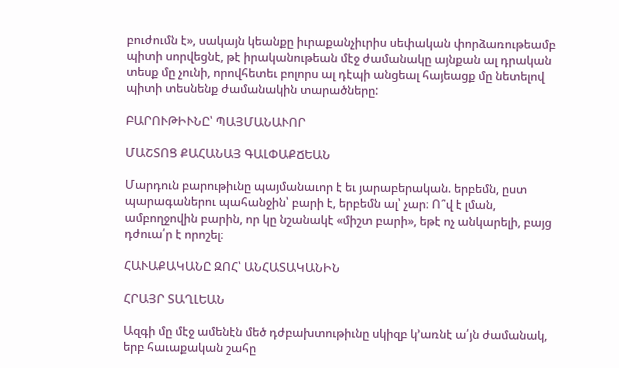բուժումն է», սակայն կեանքը իւրաքանչիւրիս սեփական փորձառութեամբ պիտի սորվեցնէ, թէ իրականութեան մէջ ժամանակը այնքան ալ դրական տեսք մը չունի, որովհետեւ բոլորս ալ դէպի անցեալ հայեացք մը նետելով պիտի տեսնենք ժամանակին տարածները:

ԲԱՐՈՒԹԻՒՆԸ՝ ՊԱՅՄԱՆԱՒՈՐ

ՄԱՇՏՈՑ ՔԱՀԱՆԱՅ ԳԱԼՓԱՔՃԵԱՆ

Մարդուն բարութիւնը պայմանաւոր է եւ յարաբերական. երբեմն, ըստ պարագաներու պահանջին՝ բարի է, երբեմն ալ՝ չար։ Ո՞վ է լման, ամբողջովին բարին, որ կը նշանակէ «միշտ բարի», եթէ ոչ անկարելի, բայց դժուա՛ր է որոշել։

ՀԱՒԱՔԱԿԱՆԸ ԶՈՀ՝ ԱՆՀԱՏԱԿԱՆԻՆ

ՀՐԱՅՐ ՏԱՂԼԵԱՆ

Ազգի մը մէջ ամենէն մեծ դժբախտութիւնը սկիզբ կ՚առնէ ա՛յն ժամանակ, երբ հաւաքական շահը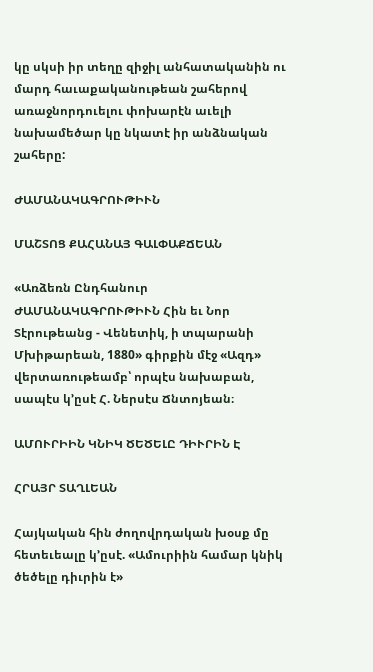կը սկսի իր տեղը զիջիլ անհատականին ու մարդ հաւաքականութեան շահերով առաջնորդուելու փոխարէն աւելի նախամեծար կը նկատէ իր անձնական շահերը:

ԺԱՄԱՆԱԿԱԳՐՈՒԹԻՒՆ

ՄԱՇՏՈՑ ՔԱՀԱՆԱՅ ԳԱԼՓԱՔՃԵԱՆ

«Առձեռն Ընդհանուր ԺԱՄԱՆԱԿԱԳՐՈՒԹԻՒՆ Հին եւ Նոր Տէրութեանց - Վենետիկ, ի տպարանի Մխիթարեան, 1880» գիրքին մէջ «Ազդ» վերտառութեամբ՝ որպէս նախաբան, սապէս կ՚ըսէ Հ. Ներսէս Ճնտոյեան։

ԱՄՈՒՐԻԻՆ ԿՆԻԿ ԾԵԾԵԼԸ ԴԻՒՐԻՆ Է

ՀՐԱՅՐ ՏԱՂԼԵԱՆ

Հայկական հին ժողովրդական խօսք մը հետեւեալը կ՚ըսէ. «Ամուրիին համար կնիկ ծեծելը դիւրին է»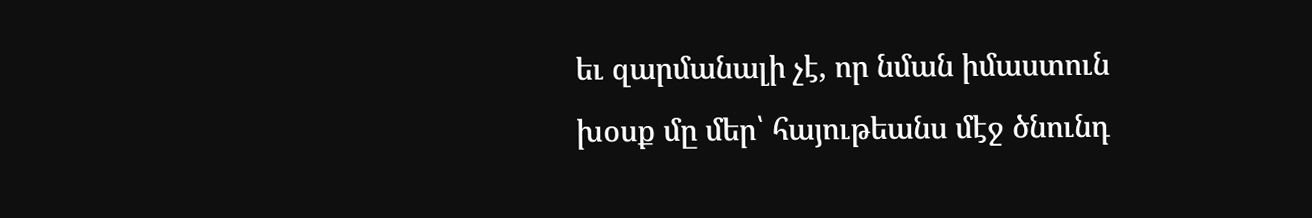եւ զարմանալի չէ, որ նման իմաստուն խօսք մը մեր՝ հայութեանս մէջ ծնունդ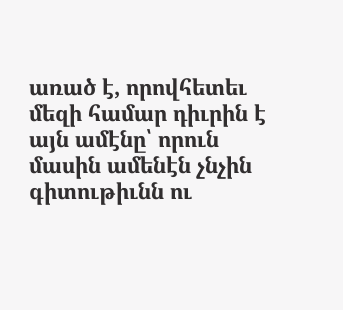առած է, որովհետեւ մեզի համար դիւրին է այն ամէնը՝ որուն մասին ամենէն չնչին գիտութիւնն ու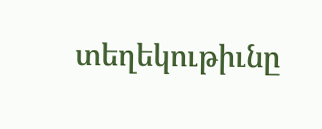տեղեկութիւնը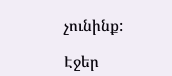չունինք:

Էջեր